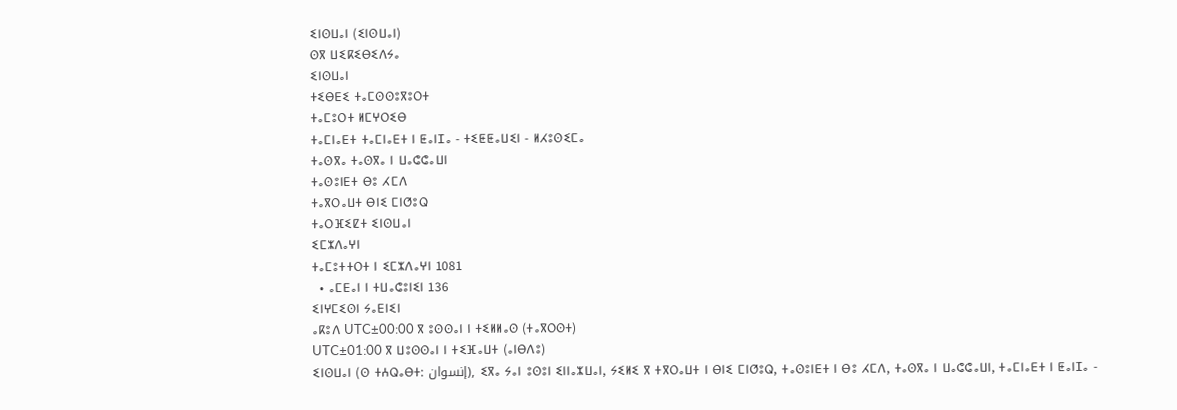ⵉⵏⵙⵡⴰⵏ (ⵉⵏⵙⵡⴰⵏ)
ⵙⴳ ⵡⵉⴽⵉⴱⵉⴷⵢⴰ
ⵉⵏⵙⵡⴰⵏ
ⵜⵉⴱⴹⵉ ⵜⴰⵎⵙⵙⵓⴳⵓⵔⵜ
ⵜⴰⵎⵓⵔⵜ ⵍⵎⵖⵔⵉⴱ
ⵜⴰⵎⵏⴰⴹⵜ ⵜⴰⵎⵏⴰⴹⵜ ⵏ ⵟⴰⵏⵊⴰ - ⵜⵉⵟⵟⴰⵡⵉⵏ - ⵍⵃⵓⵙⵉⵎⴰ
ⵜⴰⵙⴳⴰ ⵜⴰⵙⴳⴰ ⵏ ⵡⴰⵛⵛⴰⵡⵏ
ⵜⴰⵙⵓⵏⴹⵜ ⴱⵓ ⵃⵎⴷ
ⵜⴰⴳⵔⴰⵡⵜ ⴱⵏⵉ ⵎⵏⵚⵓⵕ
ⵜⴰⵔⴼⵉⵇⵜ ⵉⵏⵙⵡⴰⵏ
ⵉⵎⵣⴷⴰⵖⵏ
ⵜⴰⵎⵓⵜⵜⵔⵜ ⵏ ⵉⵎⵣⴷⴰⵖⵏ 1081
  • ⴰⵎⴹⴰⵏ ⵏ ⵜⵡⴰⵛⵓⵏⵉⵏ 136
ⵉⵏⵖⵎⵉⵙⵏ ⵢⴰⴹⵏⵉⵏ
ⴰⴽⵓⴷ UTC±00:00 ⴳ ⵓⵙⵙⴰⵏ ⵏ ⵜⵉⵍⵍⴰⵙ (ⵜⴰⴳⵔⵙⵜ)
UTC±01:00 ⴳ ⵡⵓⵙⵙⴰⵏ ⵏ ⵜⵉⴼⴰⵡⵜ (ⴰⵏⴱⴷⵓ)
ⵉⵏⵙⵡⴰⵏ (ⵙ ⵜⵄⵕⴰⴱⵜ: إنسوان), ⵉⴳⴰ ⵢⴰⵏ ⵓⵙⵓⵏ ⵉⵏⵏⴰⵣⵡⴰⵏ, ⵢⵉⵍⵉ ⴳ ⵜⴳⵔⴰⵡⵜ ⵏ ⴱⵏⵉ ⵎⵏⵚⵓⵕ, ⵜⴰⵙⵓⵏⴹⵜ ⵏ ⴱⵓ ⵃⵎⴷ, ⵜⴰⵙⴳⴰ ⵏ ⵡⴰⵛⵛⴰⵡⵏ, ⵜⴰⵎⵏⴰⴹⵜ ⵏ ⵟⴰⵏⵊⴰ -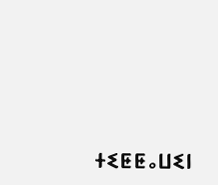ⵜⵉⵟⵟⴰⵡⵉⵏ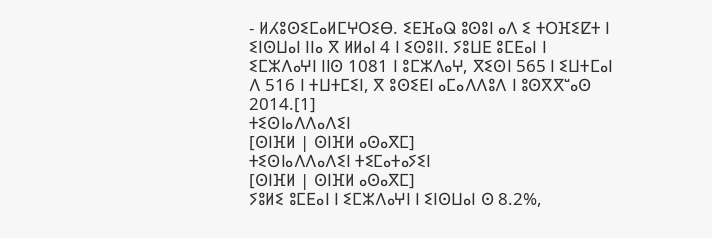- ⵍⵃⵓⵙⵉⵎⴰⵍⵎⵖⵔⵉⴱ. ⵉⴹⴼⴰⵕ ⵓⵙⵓⵏ ⴰⴷ ⵉ ⵜⵔⴼⵉⵇⵜ ⵏ ⵉⵏⵙⵡⴰⵏ ⵏⵏⴰ ⴳ ⵍⵍⴰⵏ 4 ⵏ ⵉⵙⵓⵏⵏ. ⵢⵓⵡⴹ ⵓⵎⴹⴰⵏ ⵏ ⵉⵎⵣⴷⴰⵖⵏ ⵏⵏⵙ 1081 ⵏ ⵓⵎⵣⴷⴰⵖ, ⴳⵉⵙⵏ 565 ⵏ ⵉⵡⵜⵎⴰⵏ ⴷ 516 ⵏ ⵜⵡⵜⵎⵉⵏ, ⴳ ⵓⵙⵉⴹⵏ ⴰⵎⴰⴷⴷⵓⴷ ⵏ ⵓⵙⴳⴳⵯⴰⵙ 2014.[1]
ⵜⵉⵙⵏⴰⴷⴷⴰⴷⵉⵏ
[ⵙⵏⴼⵍ | ⵙⵏⴼⵍ ⴰⵙⴰⴳⵎ]
ⵜⵉⵙⵏⴰⴷⴷⴰⴷⵉⵏ ⵜⵉⵎⴰⵜⴰⵢⵉⵏ
[ⵙⵏⴼⵍ | ⵙⵏⴼⵍ ⴰⵙⴰⴳⵎ]
ⵢⵓⵍⵉ ⵓⵎⴹⴰⵏ ⵏ ⵉⵎⵣⴷⴰⵖⵏ ⵏ ⵉⵏⵙⵡⴰⵏ ⵙ 8.2%,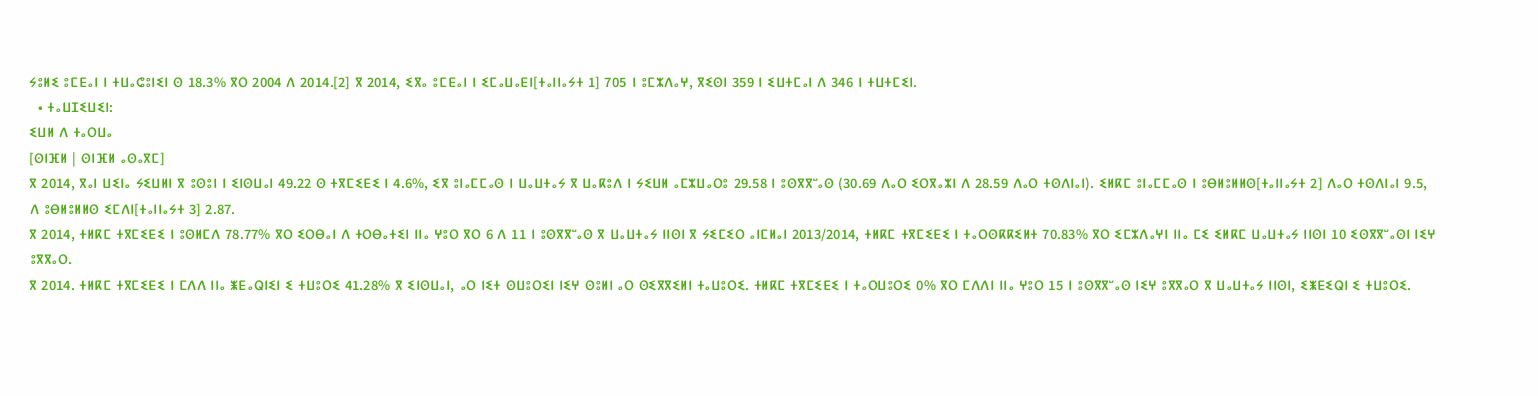ⵢⵓⵍⵉ ⵓⵎⴹⴰⵏ ⵏ ⵜⵡⴰⵛⵓⵏⵉⵏ ⵙ 18.3% ⴳⵔ 2004 ⴷ 2014.[2] ⴳ 2014, ⵉⴳⴰ ⵓⵎⴹⴰⵏ ⵏ ⵉⵎⴰⵡⴰⴹⵏ[ⵜⴰⵏⵏⴰⵢⵜ 1] 705 ⵏ ⵓⵎⵣⴷⴰⵖ, ⴳⵉⵙⵏ 359 ⵏ ⵉⵡⵜⵎⴰⵏ ⴷ 346 ⵏ ⵜⵡⵜⵎⵉⵏ.
  • ⵜⴰⵡⵊⵉⵡⵉⵏ:
ⵉⵡⵍ ⴷ ⵜⴰⵔⵡⴰ
[ⵙⵏⴼⵍ | ⵙⵏⴼⵍ ⴰⵙⴰⴳⵎ]
ⴳ 2014, ⴳⴰⵏ ⵡⵉⵏⴰ ⵢⵉⵡⵍⵏ ⴳ ⵓⵙⵓⵏ ⵏ ⵉⵏⵙⵡⴰⵏ 49.22 ⵙ ⵜⴳⵎⵉⴹⵉ ⵏ 4.6%, ⵉⴳ ⵓⵏⴰⵎⵎⴰⵙ ⵏ ⵡⴰⵡⵜⴰⵢ ⴳ ⵡⴰⴽⵓⴷ ⵏ ⵢⵉⵡⵍ ⴰⵎⵣⵡⴰⵔⵓ 29.58 ⵏ ⵓⵙⴳⴳⵯⴰⵙ (30.69 ⴷⴰⵔ ⵉⵔⴳⴰⵣⵏ ⴷ 28.59 ⴷⴰⵔ ⵜⵙⴷⵏⴰⵏ). ⵉⵍⴽⵎ ⵓⵏⴰⵎⵎⴰⵙ ⵏ ⵓⴱⵍⵓⵍⵍⵙ[ⵜⴰⵏⵏⴰⵢⵜ 2] ⴷⴰⵔ ⵜⵙⴷⵏⴰⵏ 9.5, ⴷ ⵓⴱⵍⵓⵍⵍⵙ ⵉⵎⴷⵏ[ⵜⴰⵏⵏⴰⵢⵜ 3] 2.87.
ⴳ 2014, ⵜⵍⴽⵎ ⵜⴳⵎⵉⴹⵉ ⵏ ⵓⵙⵍⵎⴷ 78.77% ⴳⵔ ⵉⵔⴱⴰⵏ ⴷ ⵜⵔⴱⴰⵜⵉⵏ ⵏⵏⴰ ⵖⵓⵔ ⴳⵔ 6 ⴷ 11 ⵏ ⵓⵙⴳⴳⵯⴰⵙ ⴳ ⵡⴰⵡⵜⴰⵢ ⵏⵏⵙⵏ ⴳ ⵢⵉⵎⵉⵔ ⴰⵏⵎⵍⴰⵏ 2013/2014, ⵜⵍⴽⵎ ⵜⴳⵎⵉⴹⵉ ⵏ ⵜⴰⵔⵙⴽⴽⵉⵍⵜ 70.83% ⴳⵔ ⵉⵎⵣⴷⴰⵖⵏ ⵏⵏⴰ ⵎⵉ ⵉⵍⴽⵎ ⵡⴰⵡⵜⴰⵢ ⵏⵏⵙⵏ 10 ⵉⵙⴳⴳⵯⴰⵙⵏ ⵏⵉⵖ ⵓⴳⴳⴰⵔ.
ⴳ 2014. ⵜⵍⴽⵎ ⵜⴳⵎⵉⴹⵉ ⵏ ⵎⴷⴷ ⵏⵏⴰ ⵥⴹⴰⵕⵏⵉⵏ ⵉ ⵜⵡⵓⵔⵉ 41.28% ⴳ ⵉⵏⵙⵡⴰⵏ, ⴰⵔ ⵏⵉⵜ ⵙⵡⵓⵔⵉⵏ ⵏⵉⵖ ⵙⵓⵍⵏ ⴰⵔ ⵙⵉⴳⴳⵉⵍⵏ ⵜⴰⵡⵓⵔⵉ. ⵜⵍⴽⵎ ⵜⴳⵎⵉⴹⵉ ⵏ ⵜⴰⵔⵡⵓⵔⵉ 0% ⴳⵔ ⵎⴷⴷⵏ ⵏⵏⴰ ⵖⵓⵔ 15 ⵏ ⵓⵙⴳⴳⵯⴰⵙ ⵏⵉⵖ ⵓⴳⴳⴰⵔ ⴳ ⵡⴰⵡⵜⴰⵢ ⵏⵏⵙⵏ, ⵉⵥⴹⵉⵕⵏ ⵉ ⵜⵡⵓⵔⵉ.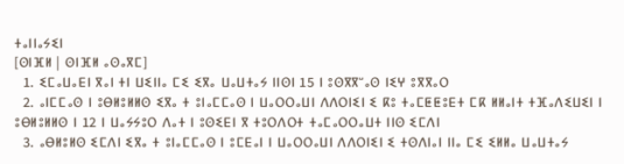ⵜⴰⵏⵏⴰⵢⵉⵏ
[ⵙⵏⴼⵍ | ⵙⵏⴼⵍ ⴰⵙⴰⴳⵎ]
  1. ⵉⵎⴰⵡⴰⴹⵏ ⴳⴰⵏ ⵜⵏ ⵡⵉⵏⵏⴰ ⵎⵉ ⵉⴳⴰ ⵡⴰⵡⵜⴰⵢ ⵏⵏⵙⵏ 15 ⵏ ⵓⵙⴳⴳⵯⴰⵙ ⵏⵉⵖ ⵓⴳⴳⴰⵔ
  2. ⴰⵏⵎⵎⴰⵙ ⵏ ⵓⴱⵍⵓⵍⵍⵙ ⵉⴳⴰ ⵜ ⵓⵏⴰⵎⵎⴰⵙ ⵏ ⵡⴰⵔⵔⴰⵡⵏ ⴷⴷⵔⵏⵉⵏ ⵉ ⴽⵓ ⵜⴰⵎⵟⵟⵓⴹⵜ ⵎⴽ ⵍⵍⴰⵏⵜ ⵜⴼⴰⴷⵉⵡⵉⵏ ⵏ ⵓⴱⵍⵓⵍⵍⵙ ⵏ 12 ⵏ ⵡⴰⵢⵢⵓⵔ ⴷⴰⵜ ⵏ ⵓⵙⵉⴹⵏ ⴳ ⵜⵓⵔⴷⵔⵜ ⵜⴰⵎⴰⵔⵔⴰⵡⵜ ⵏⵏⵙ ⵉⵎⴷⵏ
  3. ⴰⴱⵍⵓⵍⵙ ⵉⵎⴷⵏ ⵉⴳⴰ ⵜ ⵓⵏⴰⵎⵎⴰⵙ ⵏ ⵓⵎⴹⴰⵏ ⵏ ⵡⴰⵔⵔⴰⵡⵏ ⴷⴷⵔⵏⵉⵏ ⵉ ⵜⵙⴷⵏⴰⵏ ⵏⵏⴰ ⵎⵉ ⵉⵍⵍⴰ ⵡⴰⵡⵜⴰⵢ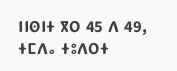ⵏⵏⵙⵏⵜ ⴳⵔ 45 ⴷ 49, ⵜⵎⴷⴰ ⵜⵓⴷⵔⵜ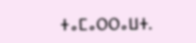ⵜⴰⵎⴰⵔⵔⴰⵡⵜ.